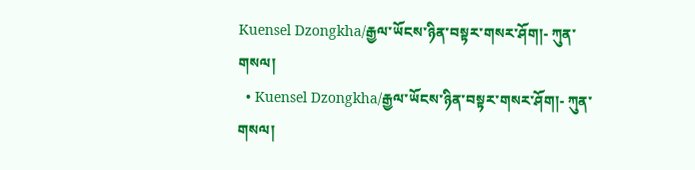Kuensel Dzongkha/རྒྱལ་ཡོངས་ཉིན་བསྟར་གསར་ཤོག།- ཀུན་གསལ།
  • Kuensel Dzongkha/རྒྱལ་ཡོངས་ཉིན་བསྟར་གསར་ཤོག།- ཀུན་གསལ།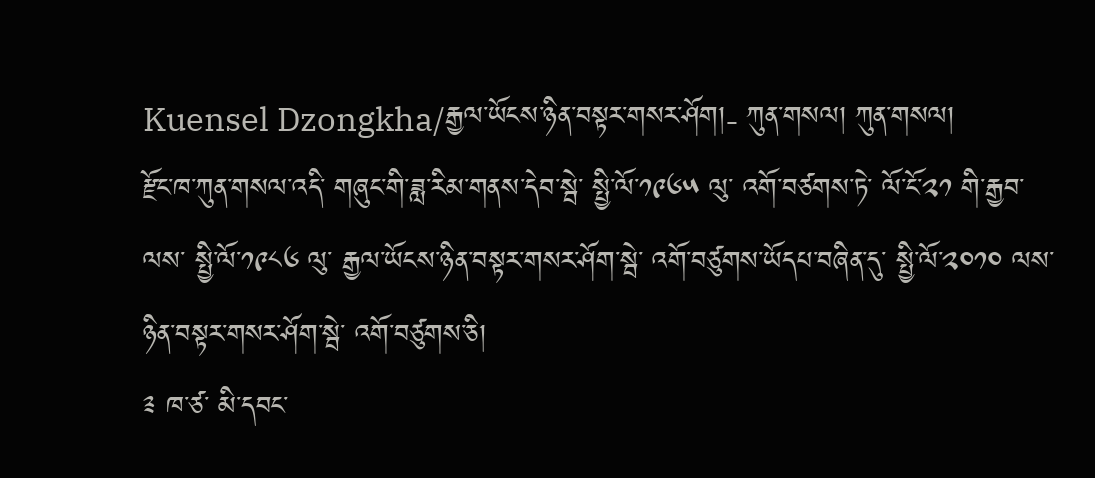Kuensel Dzongkha/རྒྱལ་ཡོངས་ཉིན་བསྟར་གསར་ཤོག།- ཀུན་གསལ། ཀུན་གསལ།
རྫོང་ཁ་ཀུན་གསལ་འདི་ གཞུང་གི་ཟླ་རིམ་གནས་དེབ་སྦེ་ སྤྱི་ལོ་༡༩༦༥ ལུ་ འགོ་བཙགས་ཏེ་ ལོ་ངོ་༢༡ གི་རྒྱབ་ལས་ སྤྱི་ལོ་༡༩༨༦ ལུ་ རྒྱལ་ཡོངས་ཉིན་བསྟར་གསར་ཤོག་སྦེ་ འགོ་བཙུགས་ཡོདཔ་བཞིན་དུ་ སྤྱི་ལོ་༢༠༡༠ ལས་ ཉིན་བསྟར་གསར་ཤོག་སྦེ་ འགོ་བཙུགས་ཅི།
༉ ཁ་ཙ་ མི་དབང་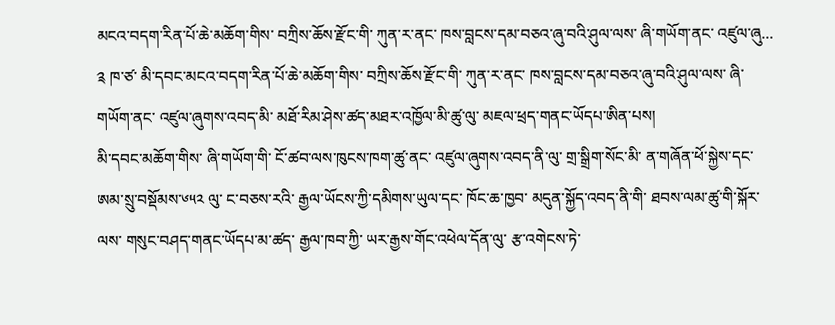མངའ་བདག་རིན་པོ་ཆེ་མཆོག་གིས་ བཀྲིས་ཆོས་རྫོང་གི་ ཀུན་ར་ནང་ ཁས་བླངས་དམ་བཅའ་ཞུ་བའི་ཤུལ་ལས་ ཞི་གཡོག་ནང་ འཛུལ་ཞུ...
༉ ཁ་ཙ་ མི་དབང་མངའ་བདག་རིན་པོ་ཆེ་མཆོག་གིས་ བཀྲིས་ཆོས་རྫོང་གི་ ཀུན་ར་ནང་ ཁས་བླངས་དམ་བཅའ་ཞུ་བའི་ཤུལ་ལས་ ཞི་གཡོག་ནང་ འཛུལ་ཞུགས་འབད་མི་ མཐོ་རིམ་ཤེས་ཚད་མཐར་འཁྱོལ་མི་ཚུ་ལུ་ མཇལ་ཕྲད་གནང་ཡོདཔ་ཨིན་པས།
མི་དབང་མཆོག་གིས་ ཞི་གཡོག་གི་ ངོ་ཚབ་ལས་ཁུངས་ཁག་ཚུ་ནང་ འཛུལ་ཞུགས་འབད་ནི་ལུ་ གྲ་སྒྲིག་སོང་མི་ ན་གཞོན་ཕོ་སྐྱེས་དང་ ཨམ་སྲུ་བསྡོམས་༦༥༢ ལུ་ ང་བཅས་རའི་ རྒྱལ་ཡོངས་ཀྱི་དམིགས་ཡུལ་དང་ ཁོང་ཆ་ཁྱབ་ མདུན་སྐྱོད་འབད་ནི་གི་ ཐབས་ལམ་ཚུ་གི་སྐོར་ལས་ གསུང་བཤད་གནང་ཡོདཔ་མ་ཚད་ རྒྱལ་ཁབ་ཀྱི་ ཡར་རྒྱས་གོང་འཕེལ་དོན་ལུ་ རྩ་འགེངས་ཏེ་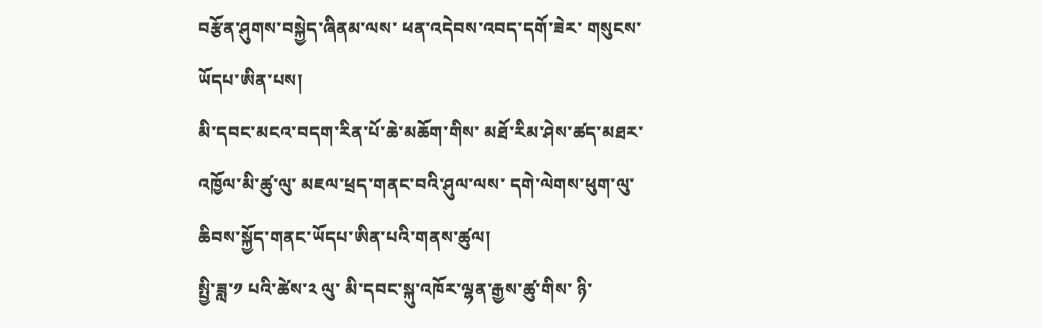བརྩོན་ཤུགས་བསྐྱེད་ཞིནམ་ལས་ ཕན་འདེབས་འབད་དགོ་ཟེར་ གསུངས་ཡོདཔ་ཨིན་པས།
མི་དབང་མངའ་བདག་རིན་པོ་ཆེ་མཆོག་གིས་ མཐོ་རིམ་ཤེས་ཚད་མཐར་འཁྱོལ་མི་ཚུ་ལུ་ མཇལ་ཕྲད་གནང་བའི་ཤུལ་ལས་ དགེ་ལེགས་ཕུག་ལུ་ ཆིབས་སྐྱོད་གནང་ཡོདཔ་ཨིན་པའི་གནས་ཚུལ།
སྤྱི་ཟླ་༡ པའི་ཚེས་༢ ལུ་ མི་དབང་སྐུ་འཁོར་ལྷན་རྒྱས་ཚུ་གིས་ ཉི་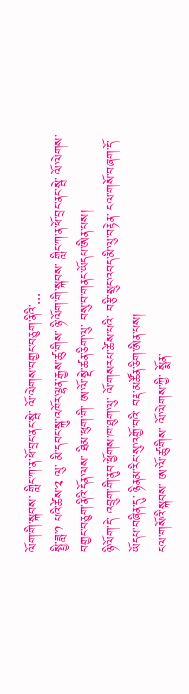ལོག་གི་སྐབས་ གླིང་ཀ་ན་ཕོ་བྲང་ནང་སྦེ་ ལོ་ལེགས་བགྱང་བཅུག་ནིའི་...
སྤྱི་ཟླ་༡ པའི་ཚེས་༢ ལུ་ མི་དབང་སྐུ་འཁོར་ལྷན་རྒྱས་ཚུ་གིས་ ཉི་ལོག་གི་སྐབས་ གླིང་ཀ་ན་ཕོ་བྲང་ནང་སྦེ་ ལོ་ལེགས་བགྱང་བཅུག་ནིའི་དོན་ལས་ ཐིམ་ཕུག་གི་ ཨ་ལོ་སྡེ་ཚན་ཅིག་ལུ་ བསུ་བ་གནང་ཡོདཔ་ཨིན་པས།
ཉི་ལོག་དེ་ འབྲུག་གི་ནུབ་ཕྱོགས་ཁ་ཐུག་ལུ་ ལོ་གསརཔ་ཚེས་པའི་ བརྩི་སྲུང་འབད་མི་ལུ་བརྟེན་ ངལ་གསོ་བཞག་དོ་ཡོདཔ་བཞིན་དུ་ ཉིནམ་རིང་སུ་འགྱོ་བའི་ བརྡ་མཚོན་ཅིག་ཨིན་པས།
ངལ་གསོའི་སྐབས་ ཨ་ལོ་ཚུ་གིས་ ལོ་ལེགས་ཀྱི་ སྨོན་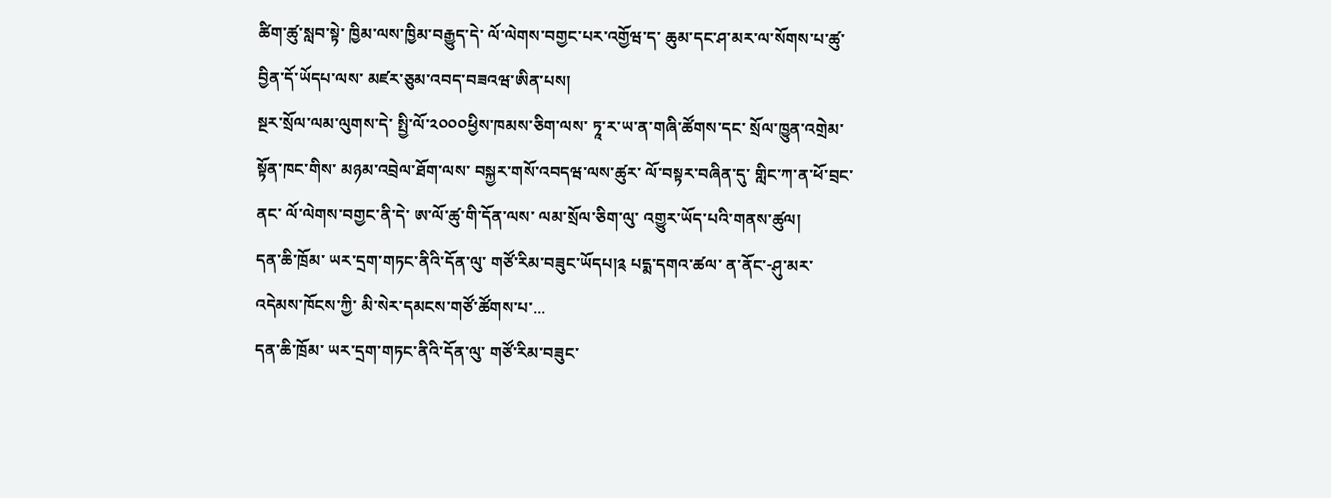ཚིག་ཚུ་སླབ་སྟེ་ ཁྱིམ་ལས་ཁྱིམ་བརྒྱུད་དེ་ ལོ་ལེགས་བགྱང་པར་འགྱོཝ་ད་ ཆུམ་དང་ཤ་མར་ལ་སོགས་པ་ཚུ་ བྱིན་དོ་ཡོདཔ་ལས་ མཛར་ཅུམ་འབད་བཟའཝ་ཨིན་པས།
སྔར་སྲོལ་ལམ་ལུགས་དེ་ སྤྱི་ལོ་༢༠༠༠ཕྱིས་ཁམས་ཅིག་ལས་ ཏཱ་ར་ཡ་ན་གཞི་ཚོགས་དང་ སྲོལ་ཁྱུན་འགྲེམ་སྟོན་ཁང་གིས་ མཉམ་འབྲེལ་ཐོག་ལས་ བསྐྱར་གསོ་འབདཝ་ལས་ཚུར་ ལོ་བསྟར་བཞིན་དུ་ གླིང་ཀ་ན་ཕོ་བྲང་ནང་ ལོ་ལེགས་བགྱང་ནི་དེ་ ཨ་ལོ་ཚུ་གི་དོན་ལས་ ལམ་སྲོལ་ཅིག་ལུ་ འགྱུར་ཡོད་པའི་གནས་ཚུལ།
དན་ཆི་ཁྲོམ་ ཡར་དྲག་གཏང་ནིའི་དོན་ལུ་ གཙོ་རིམ་བཟུང་ཡོདཔ།༉ པདྨ་དགའ་ཚལ་ ན་ནོང་-ཤུ་མར་འདེམས་ཁོངས་ཀྱི་ མི་སེར་དམངས་གཙོ་ཚོགས་པ་...
དན་ཆི་ཁྲོམ་ ཡར་དྲག་གཏང་ནིའི་དོན་ལུ་ གཙོ་རིམ་བཟུང་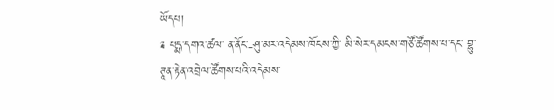ཡོདཔ།
༉ པདྨ་དགའ་ཚལ་ ན་ནོང་-ཤུ་མར་འདེམས་ཁོངས་ཀྱི་ མི་སེར་དམངས་གཙོ་ཚོགས་པ་དང་ བྷུ་ཊཱན་རྟེན་འབྲེལ་ཚོགས་པའི་འདེམས་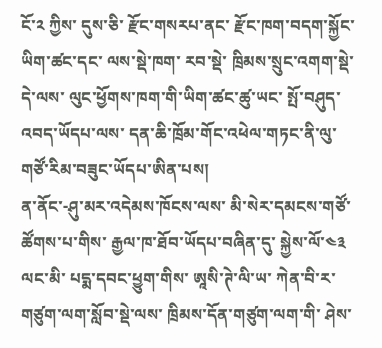ངོ་༢ ཀྱིས་ དུས་ཅི་ རྫོང་གསརཔ་ནང་ རྫོང་ཁག་བདག་སྐྱོང་ཡིག་ཚང་དང་ ལས་སྡེ་ཁག་ རབ་སྡེ་ ཁྲིམས་སྲུང་འགག་སྡེ་ དེ་ལས་ ལུང་ཕྱོགས་ཁག་གི་ཡིག་ཚང་ཚུ་ཡང་ སྤོ་བཤུད་འབད་ཡོདཔ་ལས་ དན་ཆི་ཁྲོམ་གོང་འཕེལ་གཏང་ནི་ལུ་ གཙོ་རིམ་བཟུང་ཡོདཔ་ཨིན་པས།
ན་ནོང་-ཤུ་མར་འདེམས་ཁོངས་ལས་ མི་སེར་དམངས་གཙོ་ཚོགས་པ་གིས་ རྒྱལ་ཁ་ཐོབ་ཡོདཔ་བཞིན་དུ་ སྐྱེས་ལོ་༤༣ ལང་མི་ པདྨ་དབང་ཕྱུག་གིས་ ཨཱསི་ཊེ་ལི་ཡ་ ཀེན་བི་ར་གཙུག་ལག་སློབ་སྡེ་ལས་ ཁྲིམས་དོན་གཙུག་ལག་གི་ ཤེས་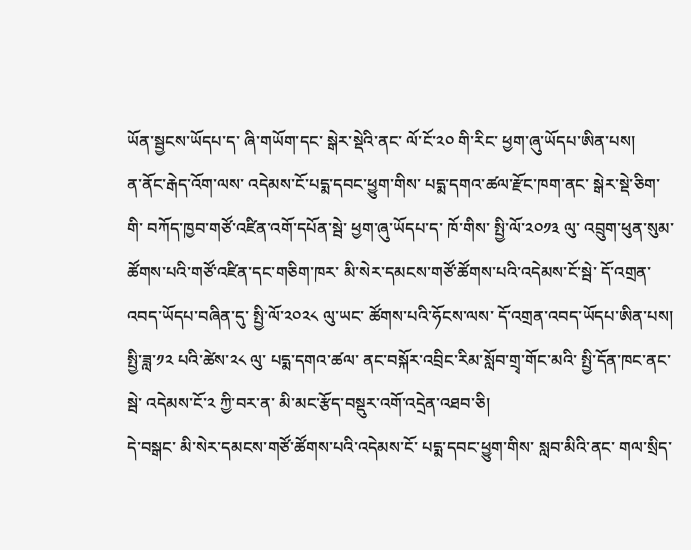ཡོན་སྦྱངས་ཡོདཔ་ད་ ཞི་གཡོག་དང་ སྒེར་སྡེའི་ནང་ ལོ་ངོ་༢༠ གི་རིང་ ཕྱག་ཞུ་ཡོདཔ་ཨིན་པས།
ན་ནོང་རྒེད་འོག་ལས་ འདེམས་ངོ་པདྨ་དབང་ཕྱུག་གིས་ པདྨ་དགའ་ཚལ་རྫོང་ཁག་ནང་ སྒེར་སྡེ་ཅིག་གི་ བཀོད་ཁྱབ་གཙོ་འཛིན་འགོ་དཔོན་སྦེ་ ཕྱག་ཞུ་ཡོདཔ་ད་ ཁོ་གིས་ སྤྱི་ལོ་༢༠༡༣ ལུ་ འབྲུག་ཕུན་སུམ་ཚོགས་པའི་གཙོ་འཛིན་དང་གཅིག་ཁར་ མི་སེར་དམངས་གཙོ་ཚོགས་པའི་འདེམས་ངོ་སྦེ་ དོ་འགྲན་འབད་ཡོདཔ་བཞིན་དུ་ སྤྱི་ལོ་༢༠༢༨ ལུ་ཡང་ ཚོགས་པའི་ཧོངས་ལས་ དོ་འགྲན་འབད་ཡོདཔ་ཨིན་པས།
སྤྱི་ཟླ་༡༢ པའི་ཚེས་༢༨ ལུ་ པདྨ་དགའ་ཚལ་ ནང་བསྐོར་འབྲིང་རིམ་སློབ་གྲྭ་གོང་མའི་ སྤྱི་དོན་ཁང་ནང་སྦེ་ འདེམས་ངོ་༢ ཀྱི་བར་ན་ མི་མང་རྩོད་བསྡུར་འགོ་འདྲེན་འཐབ་ཅི།
དེ་བསྒང་ མི་སེར་དམངས་གཙོ་ཚོགས་པའི་འདེམས་ངོ་ པདྨ་དབང་ཕྱུག་གིས་ སླབ་མིའི་ནང་ གལ་སྲིད་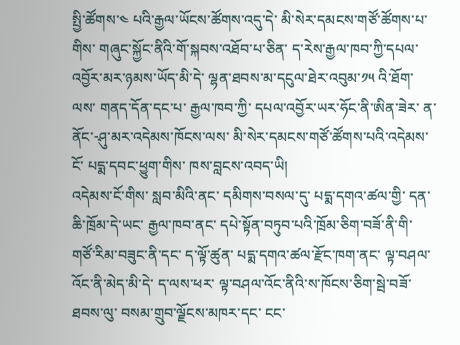སྤྱི་ཚོགས་༤ པའི་རྒྱལ་ཡོངས་ཚོགས་འདུ་དེ་ མི་སེར་དམངས་གཙོ་ཚོགས་པ་གིས་ གཞུང་སྐྱོང་ནིའི་གོ་སྐབས་འཐོབ་པ་ཅིན་ ད་རེས་རྒྱལ་ཁབ་ཀྱི་དཔལ་འབྱོར་མར་ཉམས་ཡོད་མི་དེ་ ལྷན་ཐབས་མ་དངུལ་ཐེར་འབུམ་༡༥ འི་ཐོག་ལས་ གནད་དོན་དང་པ་ རྒྱལ་ཁབ་ཀྱི་ དཔལ་འབྱོར་ཡར་ཧོང་ནི་ཨིན་ཟེར་ ན་ནོང་-ཤུ་མར་འདེམས་ཁོངས་ལས་ མི་སེར་དམངས་གཙོ་ཚོགས་པའི་འདེམས་ངོ་ པདྨ་དབང་ཕྱུག་གིས་ ཁས་བླངས་འབད་ཡི།
འདེམས་ངོ་གིས་ སླབ་མིའི་ནང་ དམིགས་བསལ་དུ་ པདྨ་དགའ་ཚལ་གྱི་ དན་ཆི་ཁྲོམ་དེ་ཡང་ རྒྱལ་ཁབ་ནང་ དཔེ་སྟོན་བཏུབ་པའི་ཁྲོམ་ཅིག་བཟོ་ནི་གི་ གཙོ་རིམ་བཟུང་ནི་དང་ ད་ལྟོ་ཚུན་ པདྨ་དགའ་ཚལ་རྫོང་ཁག་ནང་ ལྟ་བཤལ་འོང་ནི་མེད་མི་དེ་ ད་ལས་ཕར་ ལྟ་བཤལ་འོང་ནིའི་ས་ཁོངས་ཅིག་སྦེ་བཟོ་ཐབས་ལུ་ བསམ་གྲུབ་ལྗོངས་མཁར་དང་ ངང་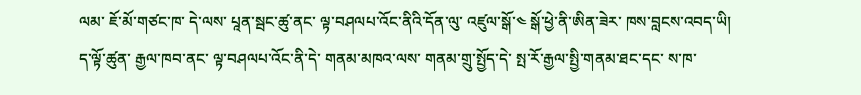ལམ་ ཇོ་མོ་གཙང་ཁ་ དེ་ལས་ པཱན་སྦང་ཚུ་ནང་ ལྟ་བཤལཔ་འོང་ནིའི་དོན་ལུ་ འཛུལ་སྒོ་༤ སྒོ་ཕྱེ་ནི་ཨིན་ཟེར་ ཁས་བླངས་འབད་ཡི།
ད་ལྟོ་ཚུན་ རྒྱལ་ཁབ་ནང་ ལྟ་བཤལཔ་འོང་ནི་དེ་ གནམ་མཁའ་ལས་ གནམ་གྲུ་སྤྱོད་དེ་ སྤ་རོ་རྒྱལ་སྤྱི་གནམ་ཐང་དང་ ས་ཁ་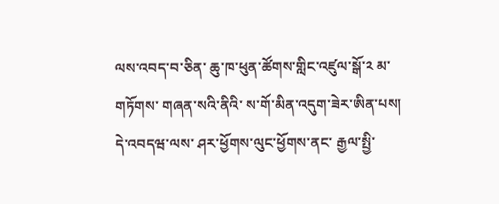ལས་འབད་བ་ཅིན་ ཆུ་ཁ་ཕུན་ཚོགས་གླིང་འཛུལ་སྒོ་༢ མ་གཏོགས་ གཞན་སའི་ནིའི་ ས་གོ་མིན་འདུག་ཟེར་ཨིན་པས།
དེ་འབདཝ་ལས་ ཤར་ཕྱོགས་ལུང་ཕྱོགས་ནང་ རྒྱལ་སྤྱི་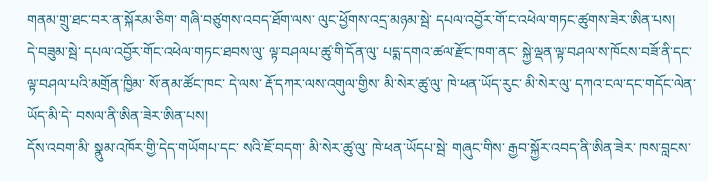གནམ་གྲུ་ཐང་བར་ན་སྐོརམ་ཅིག་ གཞི་བཙུགས་འབད་ཐོག་ལས་ ལུང་ཕྱོགས་འདྲ་མཉམ་སྦེ་ དཔལ་འབྱོར་གོ་ང་འཕེལ་གཏང་ཚུགས་ཟེར་ཨིན་པས།
དེ་བཟུམ་སྦེ་ དཔལ་འབྱོར་གོང་འཕེལ་གཏང་ཐབས་ལུ་ ལྟ་བཤལཔ་ཚུ་གི་དོན་ལུ་ པདྨ་དགའ་ཚལ་རྫོང་ཁག་ནང་ སྐྱེ་ལྡན་ལྟ་བཤལ་ས་ཁོངས་བཟོ་ནི་དང་ ལྟ་བཤལ་པའི་མགྲོན་ཁྱིམ་ སོ་ནམ་ཚོང་ཁང་ དེ་ལས་ རྡོ་དཀར་ལས་འགུལ་གྱིས་ མི་སེར་ཚུ་ལུ་ ཁེ་ཕན་ཡོད་རུང་ མི་སེར་ལུ་ དཀའ་ངལ་དང་གདོང་ལེན་ཡོད་མི་དེ་ བསལ་ནི་ཨིན་ཟེར་ཨིན་པས།
དོས་འབག་མི་ སྣུམ་འཁོར་གྱི་དེད་གཡོགཔ་དང་ སའི་ཇོ་བདག་ མི་སེར་ཚུ་ལུ་ ཁེ་ཕན་ཡོདཔ་སྦེ་ གཞུང་གིས་ རྒྱབ་སྐྱོར་འབད་ནི་ཨིན་ཟེར་ ཁས་བླངས་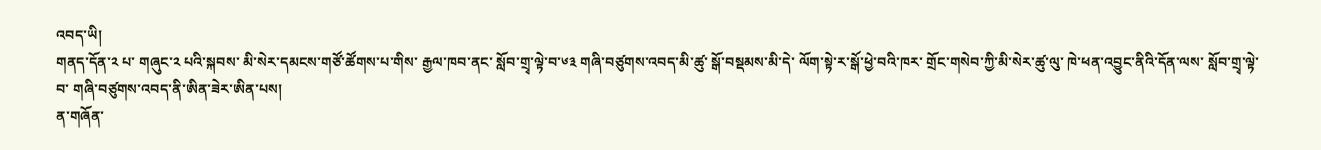འབད་ཡི།
གནད་དོན་༢ པ་ གཞུང་༢ པའི་སྐབས་ མི་སེར་དམངས་གཙོ་ཚོགས་པ་གིས་ རྒྱལ་ཁབ་ནང་ སློབ་གྲྭ་ལྟེ་བ་༦༣ གཞི་བཙུགས་འབད་མི་ཚུ་ སྒོ་བསྡམས་མི་དེ་ ལོག་སྟེ་ར་སྒོ་ཕྱེ་བའི་ཁར་ གྲོང་གསེབ་ཀྱི་མི་སེར་ཚུ་ལུ་ ཁེ་ཕན་འབྱུང་ནིའི་དོན་ལས་ སློབ་གྲྭ་ལྟེ་བ་ གཞི་བཙུགས་འབད་ནི་ཨིན་ཟེར་ཨིན་པས།
ན་གཞོན་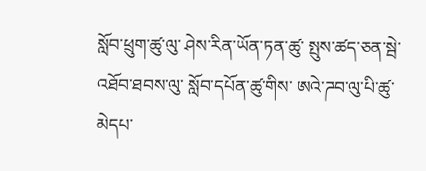སློབ་ཕྲུག་ཚུ་ལུ་ ཤེས་རིན་ཡོན་ཏན་ཚུ་ སྤུས་ཚད་ཅན་སྦེ་འཐོབ་ཐབས་ལུ་ སློབ་དཔོན་ཚུ་གིས་ ཨའེ་ཌབ་ལུ་པི་ཚུ་ མེདཔ་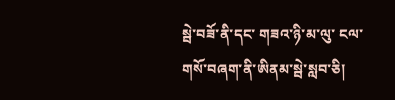སྦེ་བཟོ་ནི་དང་ གཟའ་ཉི་མ་ལུ་ ངལ་གསོ་བཞག་ནི་ཨིནམ་སྦེ་སླབ་ཅི།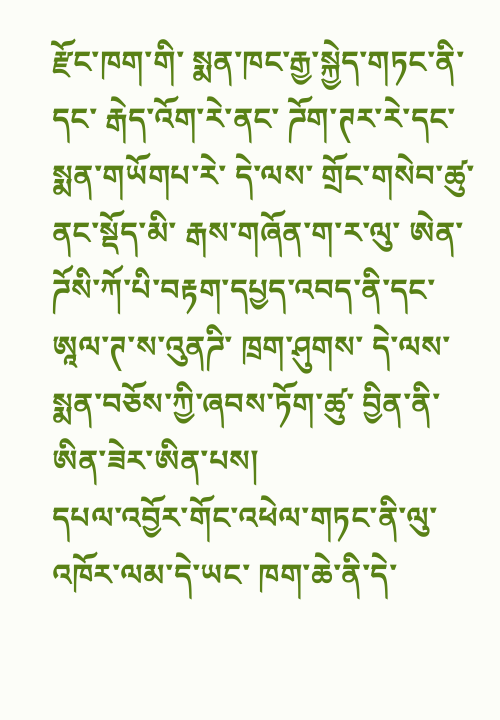རྫོང་ཁག་གི་ སྨན་ཁང་རྒྱ་སྐྱེད་གཏང་ནི་དང་ རྒེད་འོག་རེ་ནང་ ཌོག་ཊར་རེ་དང་ སྨན་གཡོགཔ་རེ་ དེ་ལས་ གྲོང་གསེབ་ཚུ་ནང་སྡོད་མི་ རྒས་གཞོན་ག་ར་ལུ་ ཨེན་ཌོསི་ཀོ་པི་བརྟག་དཔྱད་འབད་ནི་དང་ ཨཱལ་ཊ་ས་འུནཌི་ ཁྲག་ཤུགས་ དེ་ལས་ སྨན་བཅོས་ཀྱི་ཞབས་ཏོག་ཚུ་ བྱིན་ནི་ཨིན་ཟེར་ཨིན་པས།
དཔལ་འབྱོར་གོང་འཕེལ་གཏང་ནི་ལུ་ འཁོར་ལམ་དེ་ཡང་ ཁག་ཆེ་ནི་དེ་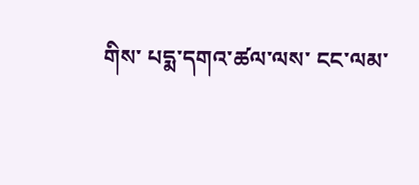གིས་ པདྨ་དགའ་ཚལ་ལས་ ངང་ལམ་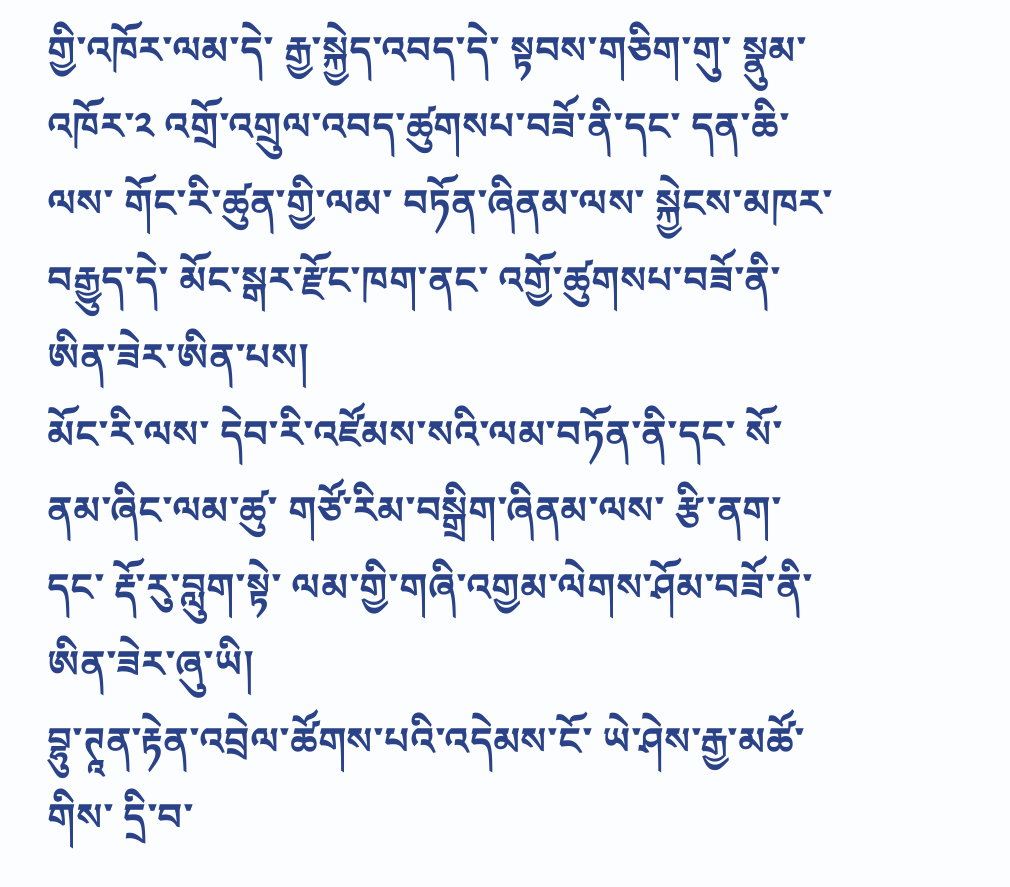གྱི་འཁོར་ལམ་དེ་ རྒྱ་སྐྱེད་འབད་དེ་ སྟབས་གཅིག་གུ་ སྣུམ་འཁོར་༢ འགྲོ་འགྲུལ་འབད་ཚུགསཔ་བཟོ་ནི་དང་ དན་ཆི་ལས་ གོང་རི་ཚུན་གྱི་ལམ་ བཏོན་ཞིནམ་ལས་ སྐྱེངས་མཁར་བརྒྱུད་དེ་ མོང་སྒར་རྫོང་ཁག་ནང་ འགྱོ་ཚུགསཔ་བཟོ་ནི་ཨིན་ཟེར་ཨིན་པས།
མོང་རི་ལས་ དེབ་རི་འཛོམས་སའི་ལམ་བཏོན་ནི་དང་ སོ་ནམ་ཞིང་ལམ་ཚུ་ གཙོ་རིམ་བསྒྲིག་ཞིནམ་ལས་ རྩི་ནག་དང་ རྡོ་རུ་བླུག་སྟེ་ ལམ་གྱི་གཞི་འགྱམ་ལེགས་ཤོམ་བཟོ་ནི་ཨིན་ཟེར་ཞུ་ཡི།
བྷུ་ཊཱན་རྟེན་འབྲེལ་ཚོགས་པའི་འདེམས་ངོ་ ཡེ་ཤེས་རྒྱ་མཚོ་གིས་ དྲི་བ་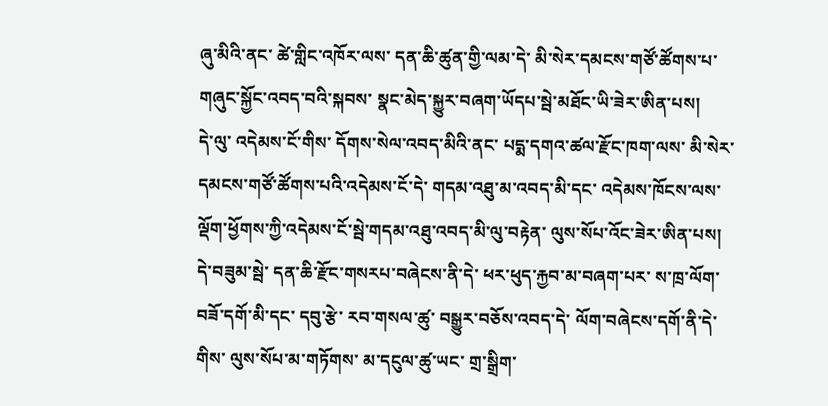ཞུ་མིའི་ནང་ ཚེ་གླིང་འཁོར་ལས་ དན་ཆི་ཚུན་གྱི་ལམ་དེ་ མི་སེར་དམངས་གཙོ་ཚོགས་པ་ གཞུང་སྐྱོང་འབད་བའི་སྐབས་ སྣང་མེད་སྐྱུར་བཞག་ཡོདཔ་སྦེ་མཐོང་ཡི་ཟེར་ཨིན་པས།
དེ་ལུ་ འདེམས་ངོ་གིས་ དོགས་སེལ་འབད་མིའི་ནང་ པདྨ་དགའ་ཚལ་རྫོང་ཁག་ལས་ མི་སེར་དམངས་གཙོ་ཚོགས་པའི་འདེམས་ངོ་དེ་ གདམ་འཐུ་མ་འབད་མི་དང་ འདེམས་ཁོངས་ལས་ ལྡོག་ཕྱོགས་ཀྱི་འདེམས་ངོ་སྦེ་གདམ་འཐུ་འབད་མི་ལུ་བརྟེན་ ལུས་སོཔ་འོང་ཟེར་ཨིན་པས།
དེ་བཟུམ་སྦེ་ དན་ཆི་རྫོང་གསརཔ་བཞེངས་ནི་དེ་ ཕར་ཕུད་རྐྱབ་མ་བཞག་པར་ ས་ཁྲ་ལོག་བཟོ་དགོ་མི་དང་ དབུ་རྩེ་ རབ་གསལ་ཚུ་ བསྒྱུར་བཅོས་འབད་དེ་ ལོག་བཞེངས་དགོ་ནི་དེ་གིས་ ལུས་སོཔ་མ་གཏོགས་ མ་དངུལ་ཚུ་ཡང་ གྲ་སྒྲིག་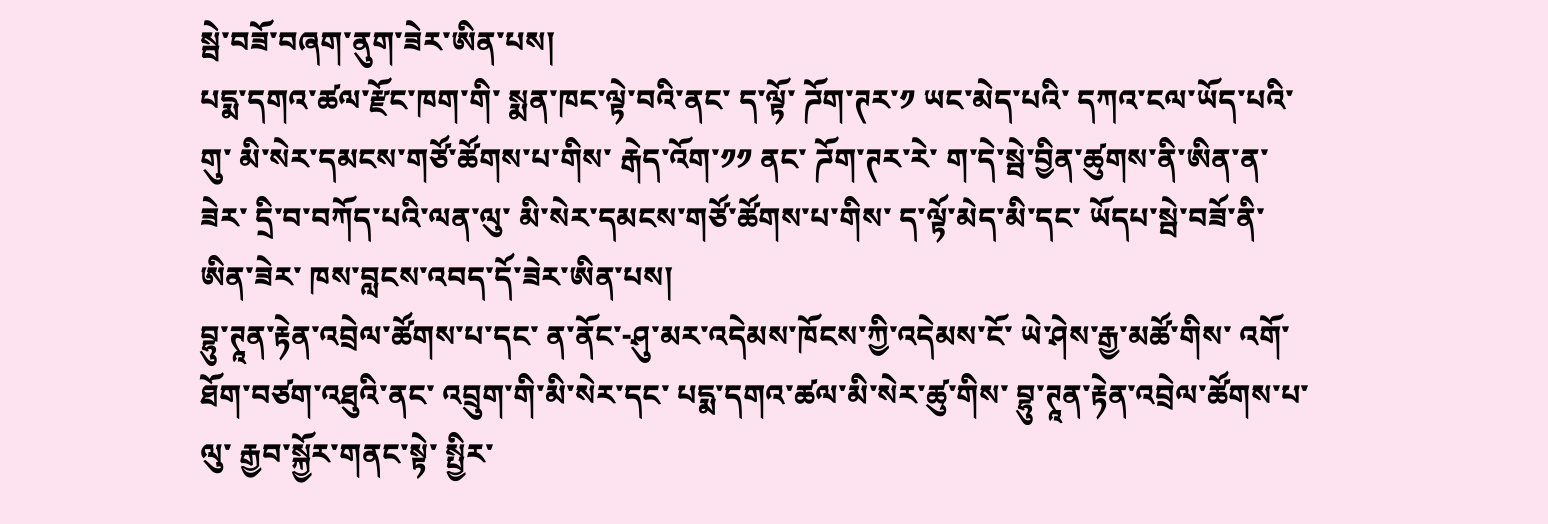སྦེ་བཟོ་བཞག་ནུག་ཟེར་ཨིན་པས།
པདྨ་དགའ་ཚལ་རྫོང་ཁག་གི་ སྨན་ཁང་ལྟེ་བའི་ནང་ ད་ལྟོ་ ཌོག་ཊར་༡ ཡང་མེད་པའི་ དཀའ་ངལ་ཡོད་པའི་གུ་ མི་སེར་དམངས་གཙོ་ཚོགས་པ་གིས་ རྒེད་འོག་༡༡ ནང་ ཌོག་ཊར་རེ་ ག་དེ་སྦེ་བྱིན་ཚུགས་ནི་ཨིན་ན་ཟེར་ དྲི་བ་བཀོད་པའི་ལན་ལུ་ མི་སེར་དམངས་གཙོ་ཚོགས་པ་གིས་ ད་ལྟོ་མེད་མི་དང་ ཡོདཔ་སྦེ་བཟོ་ནི་ཨིན་ཟེར་ ཁས་བླངས་འབད་དོ་ཟེར་ཨིན་པས།
བྷུ་ཊཱན་རྟེན་འབྲེལ་ཚོགས་པ་དང་ ན་ནོང་-ཤུ་མར་འདེམས་ཁོངས་ཀྱི་འདེམས་ངོ་ ཡེ་ཤེས་རྒྱ་མཚོ་གིས་ འགོ་ཐོག་བཙག་འཐུའི་ནང་ འབྲུག་གི་མི་སེར་དང་ པདྨ་དགའ་ཚལ་མི་སེར་ཚུ་གིས་ བྷུ་ཊཱན་རྟེན་འབྲེལ་ཚོགས་པ་ལུ་ རྒྱབ་སྐྱོར་གནང་སྟེ་ སྤྱིར་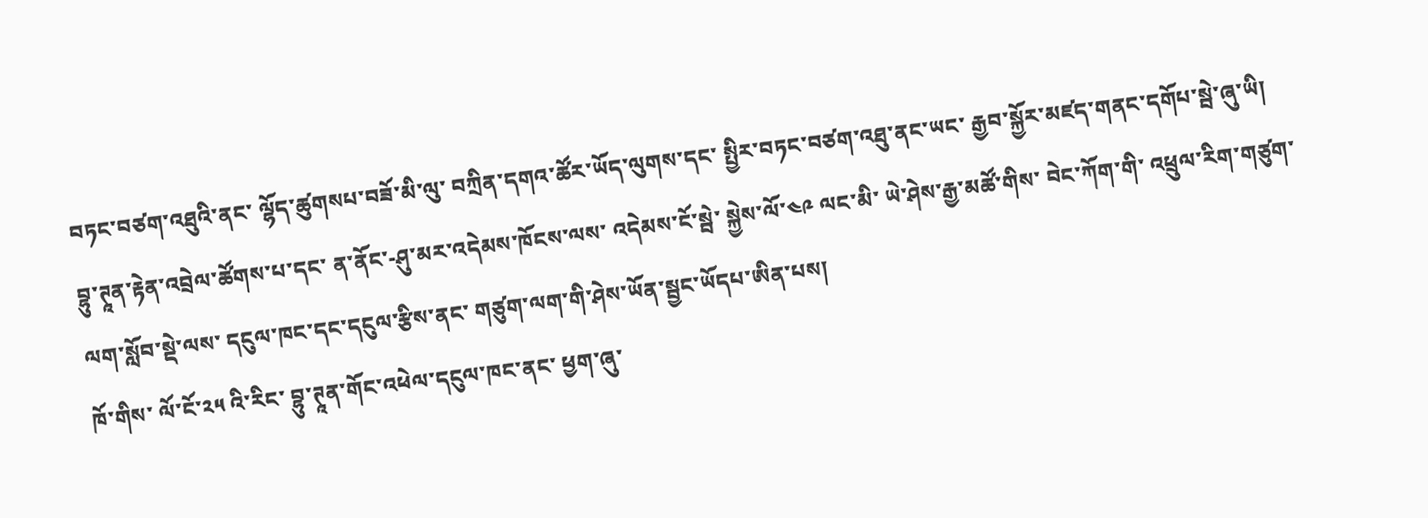བཏང་བཙག་འཐུའི་ནང་ ལྷོད་ཚུགསཔ་བཟོ་མི་ལུ་ བཀྲིན་དགའ་ཚོར་ཡོད་ལུགས་དང་ སྤྱིར་བཏང་བཙག་འཐུ་ནང་ཡང་ རྒྱབ་སྐྱོར་མཛད་གནང་དགོཔ་སྦེ་ཞུ་ཡི།
བྷུ་ཊཱན་རྟེན་འབྲེལ་ཚོགས་པ་དང་ ན་ནོང་-ཤུ་མར་འདེམས་ཁོངས་ལས་ འདེམས་ངོ་སྦེ་ སྐྱེས་ལོ་༤༩ ལང་མི་ ཡེ་ཤེས་རྒྱ་མཚོ་གིས་ བེང་ཀོག་གི་ འཕྲུལ་རིག་གཙུག་ལག་སློབ་སྡེ་ལས་ དངུལ་ཁང་དང་དངུལ་རྩིས་ནང་ གཙུག་ལག་གི་ཤེས་ཡོན་སྦྱང་ཡོདཔ་ཨིན་པས།
ཁོ་གིས་ ལོ་ངོ་༢༥ འི་རིང་ བྷུ་ཊཱན་གོང་འཕེལ་དངུལ་ཁང་ནང་ ཕྱག་ཞུ་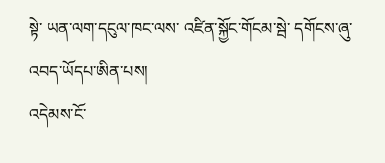སྟེ་ ཡན་ལག་དངུལ་ཁང་ལས་ འཛིན་སྐྱོང་གོངམ་སྦེ་ དགོངས་ཞུ་འབད་ཡོདཔ་ཨིན་པས།
འདེམས་ངོ་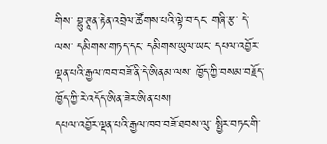གིས་ བྷུ་ཊཱན་རྟེན་འབྲེལ་ཚོགས་པའི་ལྟེ་བ་དང་ གཞི་རྩ་ དེ་ལས་ དམིགས་གཏད་དང་ དམིགས་ཡུལ་ཡང་ དཔལ་འབྱོར་ལྡན་པའི་རྒྱལ་ཁབ་བཟོ་ནི་དེ་ཨིནམ་ལས་ ཁྱོད་ཀྱི་བསམ་བརྗོད་ ཁྱོད་ཀྱི་རེ་འདོད་ཨིན་ཟེར་ཨིན་པས།
དཔལ་འབྱོར་ལྡན་པའི་རྒྱལ་ཁབ་བཟོ་ཐབས་ལུ་ སྤྱིར་བཏང་གི་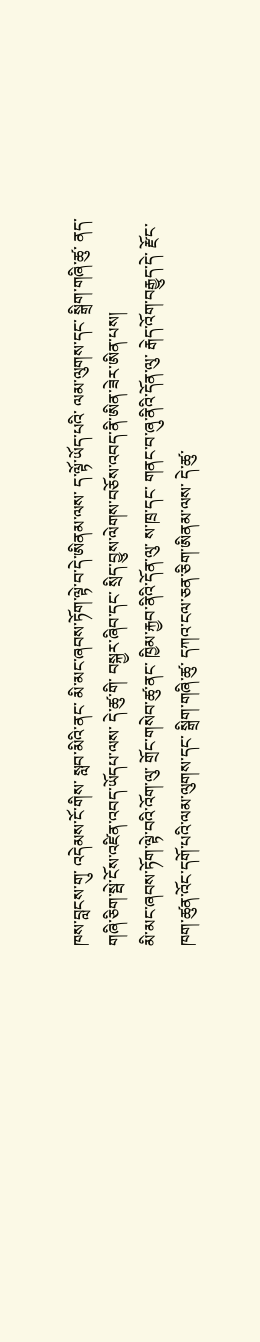ཁས་བླངས་གུ་ འདེམས་ངོ་གིས་ སླབ་མིའི་ནང་ མི་མང་ཞབས་ཏོག་ལྟེ་བ་དེ་ཨིནམ་ལས་ ད་ལྟོ་ཡོད་པའི་ ལམ་ལུགས་དང་ སྒྲིག་གཞི་ཚུ་ ནད་གཞི་ཅིག་སྦེ་ངོས་འཛིན་འབད་ཡོདཔ་ལས་ དེ་ཚུ་གི་ བསྐྱར་ཞིབ་དང་ སྲིད་བྱུས་ལེགས་བཅོས་འབད་ནི་ཨིན་ཟེར་ཨིན་པས།
མི་མང་ཞབས་ཏོག་ལྟེ་བའི་འོག་ལུ་ གྲོང་གསེབ་ཚུ་ནང་ ཁྱིམ་རྐྱབ་ནིའི་དོན་ལུ་ ས་ཁྲ་དང་ གནང་བ་ཞུ་ནིའི་དོན་ལུ་ རྒེད་འོག་བརྒྱུད་དེ་ རྫོང་ཁག་ཚུན་འོང་དགོ་པའི་ལམ་ལུགས་དང་ སྒྲིག་གཞི་ཚུ་ དཀའ་ངལ་ཅན་ཅིག་ཨིནམ་ལས་ དེ་ཚུ་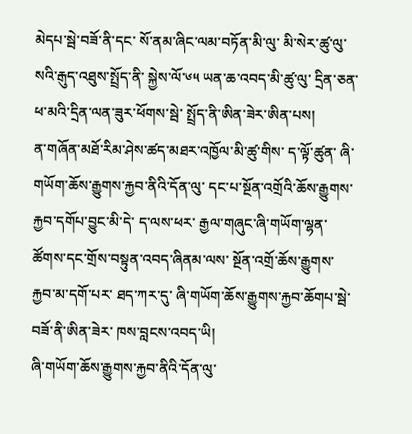མེདཔ་སྦེ་བཟོ་ནི་དང་ སོ་ནམ་ཞིང་ལམ་བཏོན་མི་ལུ་ མི་སེར་ཚུ་ལུ་ སའི་རྒུད་འཐུས་སྤྲོད་ནི་ སྐྱེས་ལོ་༦༥ ཡན་ཆ་འབད་མི་ཚུ་ལུ་ དྲིན་ཅན་ཕ་མའི་དྲིན་ལན་ཟུར་ཕོགས་སྦེ་ སྤྲོད་ནི་ཨིན་ཟེར་ཨིན་པས།
ན་གཞོན་མཐོ་རིམ་ཤེས་ཚད་མཐར་འཁྱོལ་མི་ཚུ་གིས་ ད་ལྟོ་ཚུན་ ཞི་གཡོག་ཆོས་རྒྱུགས་རྐྱབ་ནིའི་དོན་ལུ་ དང་པ་སྔོན་འགྲོའི་ཆོས་རྒྱུགས་རྐྱབ་དགོཔ་བྱུང་མི་དེ་ ད་ལས་ཕར་ རྒྱལ་གཞུང་ཞི་གཡོག་ལྷན་ཚོགས་དང་གྲོས་བསྟུན་འབད་ཞིནམ་ལས་ སྔོན་འགྲོ་ཆོས་རྒྱུགས་རྐྱབ་མ་དགོ་པར་ ཐད་ཀར་དུ་ ཞི་གཡོག་ཆོས་རྒྱུགས་རྐྱབ་ཆོགཔ་སྦེ་བཟོ་ནི་ཨིན་ཟེར་ ཁས་བླངས་འབད་ཡི།
ཞི་གཡོག་ཆོས་རྒྱུགས་རྐྱབ་ནིའི་དོན་ལུ་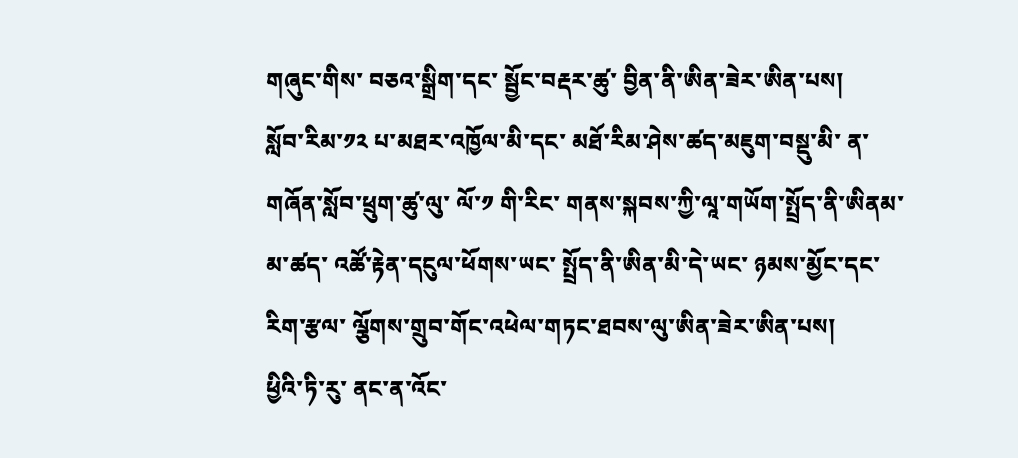གཞུང་གིས་ བཅའ་སྒྲིག་དང་ སྦྱོང་བརྡར་ཚུ་ བྱིན་ནི་ཨིན་ཟེར་ཨིན་པས།
སློབ་རིམ་༡༢ པ་མཐར་འཁྱོལ་མི་དང་ མཐོ་རིམ་ཤེས་ཚད་མཇུག་བསྡུ་མི་ ན་གཞོན་སློབ་ཕྲུག་ཚུ་ལུ་ ལོ་༡ གི་རིང་ གནས་སྐབས་ཀྱི་ལཱ་གཡོག་སྤྲོད་ནི་ཨིནམ་མ་ཚད་ འཚོ་རྟེན་དངུལ་ཕོགས་ཡང་ སྤྲོད་ནི་ཨིན་མི་དེ་ཡང་ ཉམས་མྱོང་དང་ རིག་རྩལ་ ལྕོགས་གྲུབ་གོང་འཕེལ་གཏང་ཐབས་ལུ་ཨིན་ཟེར་ཨིན་པས།
ཕྱིའི་ཏི་རུ་ ནང་ན་འོང་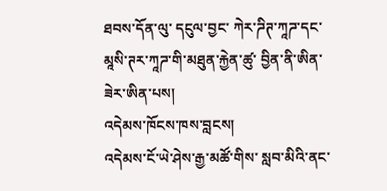ཐབས་དོན་ལུ་ དངུལ་བྱང་ ཀེར་ཌིཊ་ཀཱཌ་དང་ མཱསི་ཊར་ཀཱཌ་གི་མཐུན་རྐྱེན་ཚུ་ བྱིན་ནི་ཨིན་ཟེར་ཨིན་པས།
འདེམས་ཁོངས་ཁས་བླངས།
འདེམས་ངོ་ཡེ་ཤེས་རྒྱ་མཚོ་གིས་ སླབ་མིའི་ནང་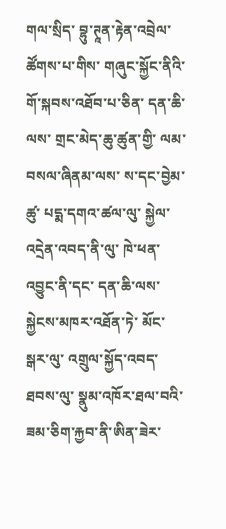གལ་སྲིད་ བྷུ་ཊཱན་རྟེན་འབྲེལ་ཚོགས་པ་གིས་ གཞུང་སྐྱོང་ནིའི་གོ་སྐབས་འཐོབ་པ་ཅིན་ དན་ཆི་ལས་ གྲང་མེད་ཆུ་ཚུན་གྱི་ ལམ་བསལ་ཞིནམ་ལས་ ས་དང་བྱེམ་ཚུ་ པདྨ་དགའ་ཚལ་ལུ་ སྐྱེལ་འདྲེན་འབད་ནི་ལུ་ ཁེ་ཕན་འབྱུང་ནི་དང་ དན་ཆི་ལས་ སྐྱེངས་མཁར་འཐོན་ཏེ་ མོང་སྒར་ལུ་ འགྲུལ་སྐྱོད་འབད་ཐབས་ལུ་ སྣུམ་འཁོར་ཐལ་བའི་ ཟམ་ཅིག་རྐྱབ་ནི་ཨིན་ཟེར་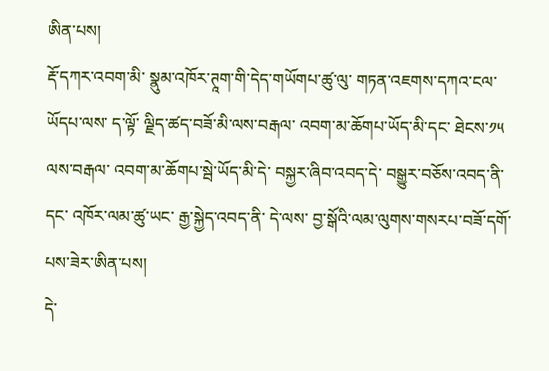ཨིན་པས།
རྡོ་དཀར་འབག་མི་ སྣུམ་འཁོར་ཊཱག་གི་དེད་གཡོགཔ་ཚུ་ལུ་ གཏན་འཇགས་དཀའ་ངལ་ཡོདཔ་ལས་ ད་ལྟོ་ ལྗིད་ཚད་བཟོ་མི་ལས་བརྒལ་ འབག་མ་ཆོགཔ་ཡོད་མི་དང་ ཐེངས་༡༥ ལས་བརྒལ་ འབག་མ་ཆོགཔ་སྦེ་ཡོད་མི་དེ་ བསྐྱར་ཞིབ་འབད་དེ་ བསྒྱུར་བཅོས་འབད་ནི་དང་ འཁོར་ལམ་ཚུ་ཡང་ རྒྱ་སྐྱེད་འབད་ནི་ དེ་ལས་ བྱ་སྒོའི་ལམ་ལུགས་གསརཔ་བཟོ་དགོ་པས་ཟེར་ཨིན་པས།
དེ་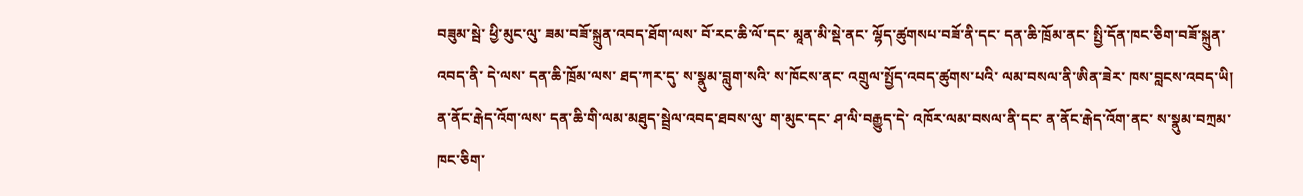བཟུམ་སྦེ་ ཕྱི་མུང་ལུ་ ཟམ་བཟོ་སྐྲུན་འབད་ཐོག་ལས་ བོ་རང་ཆི་ལོ་དང་ མཱན་མི་སྡེ་ནང་ ལྷོད་ཚུགསཔ་བཟོ་ནི་དང་ དན་ཆི་ཁྲོམ་ནང་ སྤྱི་དོན་ཁང་ཅིག་བཟོ་སྐྲུན་འབད་ནི་ དེ་ལས་ དན་ཆི་ཁྲོམ་ལས་ ཐད་ཀར་དུ་ ས་སྣུམ་བླུག་སའི་ ས་ཁོངས་ནང་ འགྲུལ་སྤྱོད་འབད་ཚུགས་པའི་ ལམ་བསལ་ནི་ཨིན་ཟེར་ ཁས་བླངས་འབད་ཡི།
ན་ནོང་རྒེད་འོག་ལས་ དན་ཆི་གི་ལམ་མཐུད་སྦྲེལ་འབད་ཐབས་ལུ་ ག་མུང་དང་ ཤ་ལི་བརྒྱུད་དེ་ འཁོར་ལམ་བསལ་ནི་དང་ ན་ནོང་རྒེད་འོག་ནང་ ས་སྣུམ་བཀྲམ་ཁང་ཅིག་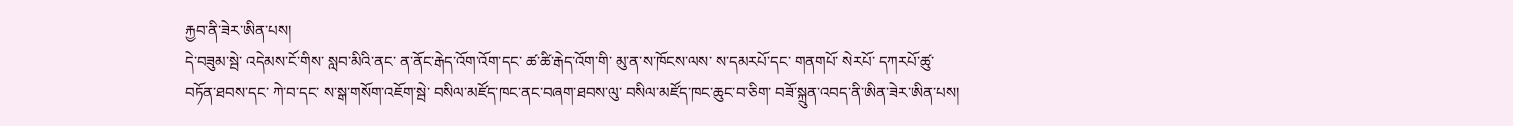རྐྱབ་ནི་ཟེར་ཨིན་པས།
དེ་བཟུམ་སྦེ་ འདེམས་ངོ་གིས་ སླབ་མིའི་ནང་ ན་ནོང་རྒེད་འོག་འོག་དང་ ཚ་ཚི་རྒེད་འོག་གི་ མུ་ན་ས་ཁོངས་ལས་ ས་དམརཔོ་དང་ གནགཔོ་ སེརཔོ་ དཀརཔོ་ཚུ་བཏོན་ཐབས་དང་ ཀེ་བ་དང་ ས་སྒ་གསོག་འཇོག་སྦེ་ བསིལ་མཛོད་ཁང་ནང་བཞག་ཐབས་ལུ་ བསིལ་མཛོད་ཁང་ཆུང་བ་ཅིག་ བཟོ་སྐྲུན་འབད་ནི་ཨིན་ཟེར་ཨིན་པས།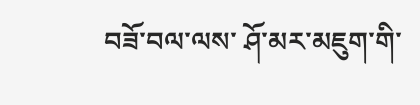བཟོ་བལ་ལས་ ཤོ་མར་མཇུག་གི་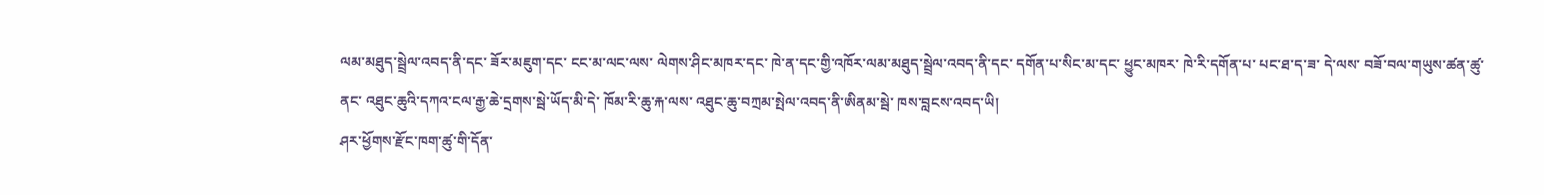ལམ་མཐུད་སྦྲེལ་འབད་ནི་དང་ ཟོར་མཇུག་དང་ ངང་མ་ལང་ལས་ ལེགས་ཤིང་མཁར་དང་ ཁེ་ན་དང་གྱི་འཁོར་ལམ་མཐུད་སྦྲེལ་འབད་ནི་དང་ དགོན་པ་སིང་མ་དང་ ཕྱུང་མཁར་ ཁེ་རི་དགོན་པ་ པང་ཐ་ད་ཟ་ དེ་ལས་ བཟོ་བལ་གཡུས་ཚན་ཚུ་ནང་ འཐུང་ཆུའི་དཀའ་ངལ་རྒྱ་ཆེ་དྲགས་སྦེ་ཡོད་མི་དེ་ ཁོམ་རི་ཆུ་རྐ་ལས་ འཐུང་ཆུ་བཀྲམ་སྤེལ་འབད་ནི་ཨིནམ་སྦེ་ ཁས་བླངས་འབད་ཡི།
ཤར་ཕྱོགས་རྫོང་ཁག་ཚུ་གི་དོན་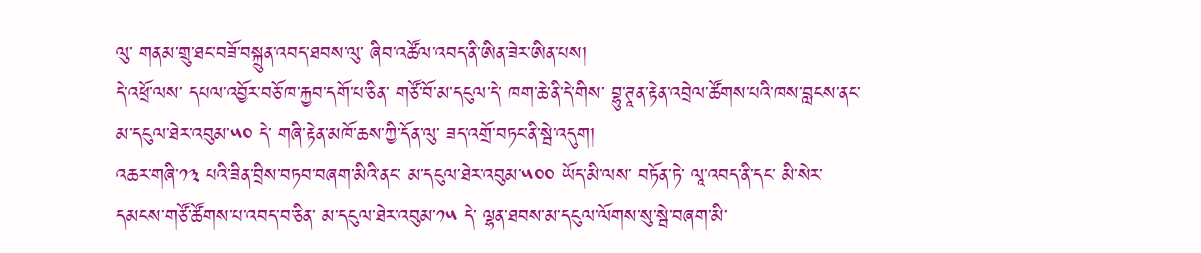ལུ་ གནམ་གྲུ་ཐང་བཟོ་བསྐྲུན་འབད་ཐབས་ལུ་ ཞིབ་འཚོལ་འབད་ནི་ཨིན་ཟེར་ཨིན་པས།
དེ་འཕྲོ་ལས་ དཔལ་འབྱོར་བཅོ་ཁ་རྐྱབ་དགོ་པ་ཅིན་ གཙོ་བོ་མ་དངུལ་དེ་ ཁག་ཆེ་ནི་དེ་གིས་ བྷུ་ཊཱན་རྟེན་འབྲེལ་ཚོགས་པའི་ཁས་བླངས་ནང་ མ་དངུལ་ཐེར་འབུམ་༥༠ དེ་ གཞི་རྟེན་མཁོ་ཆས་ཀྱི་དོན་ལུ་ ཟད་འགྲོ་བཏང་ནི་སྦེ་འདུག།
འཆར་གཞི་༡༣ པའི་ཟིན་བྲིས་བཏབ་བཞག་མིའི་ནང་ མ་དངུལ་ཐེར་འབུམ་༥༠༠ ཡོད་མི་ལས་ བཏོན་ཏེ་ ལཱ་འབད་ནི་དང་ མི་སེར་དམངས་གཙོ་ཚོགས་པ་འབད་བ་ཅིན་ མ་དངུལ་ཐེར་འབུམ་༡༥ དེ་ ལྷན་ཐབས་མ་དངུལ་ལོགས་སུ་སྦེ་བཞག་མི་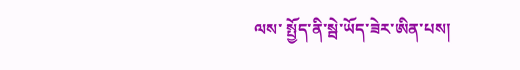ལས་ སྤྱོད་ནི་སྦེ་ཡོད་ཟེར་ཨིན་པས།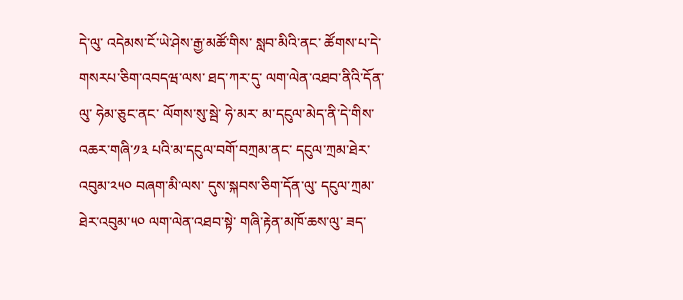དེ་ལུ་ འདེམས་ངོ་ཡེ་ཤེས་རྒྱ་མཚོ་གིས་ སླབ་མིའི་ནང་ ཚོགས་པ་དེ་ གསརཔ་ཅིག་འབདཝ་ལས་ ཐད་ཀར་དུ་ ལག་ལེན་འཐབ་ནིའི་དོན་ལུ་ ཧེམ་ཅུང་ནང་ ལོགས་སུ་སྦེ་ ཧེ་མར་ མ་དངུལ་མེད་ནི་དེ་གིས་ འཆར་གཞི་༡༣ པའི་མ་དངུལ་བགོ་བཀྲམ་ནང་ དངུལ་ཀྲམ་ཐེར་འབུམ་༢༥༠ བཞག་མི་ལས་ དུས་སྐབས་ཅིག་དོན་ལུ་ དངུལ་ཀྲམ་ཐེར་འབུམ་༥༠ ལག་ལེན་འཐབ་སྟེ་ གཞི་རྟེན་མཁོ་ཆས་ལུ་ ཟད་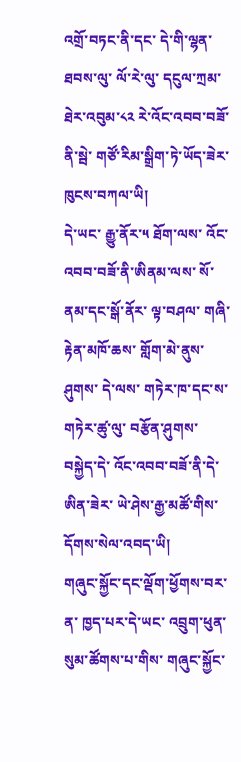འགྲོ་བཏང་ནི་དང་ དེ་གི་ལྷན་ཐབས་ལུ་ ལོ་རེ་ལུ་ དངུལ་ཀྲམ་ཐེར་འབུམ་༨༢ རེ་འོང་འབབ་བཟོ་ནི་སྦེ་ གཙོ་རིམ་སྒྲིག་ཏེ་ཡོད་ཟེར་ ཁུངས་བཀལ་ཡི།
དེ་ཡང་ རྒྱུ་ནོར་༥ ཐོག་ལས་ འོང་འབབ་བཟོ་ནི་ཨིནམ་ལས་ སོ་ནམ་དང་སྒོ་ནོར་ ལྟ་བཤལ་ གཞི་རྟེན་མཁོ་ཆས་ གློག་མེ་ནུས་ཤུགས་ དེ་ལས་ གཏེར་ཁ་དང་ས་གཏེར་ཚུ་ལུ་ བརྩོན་ཤུགས་བསྐྱེད་དེ་ འོང་འབབ་བཟོ་ནི་དེ་ཨིན་ཟེར་ ཡེ་ཤེས་རྒྱ་མཚོ་གིས་ དོགས་སེལ་འབད་ཡི།
གཞུང་སྐྱོང་དང་ལྡོག་ཕྱོགས་བར་ན་ ཁྱད་པར་དེ་ཡང་ འབྲུག་ཕུན་སུམ་ཚོགས་པ་གིས་ གཞུང་སྐྱོང་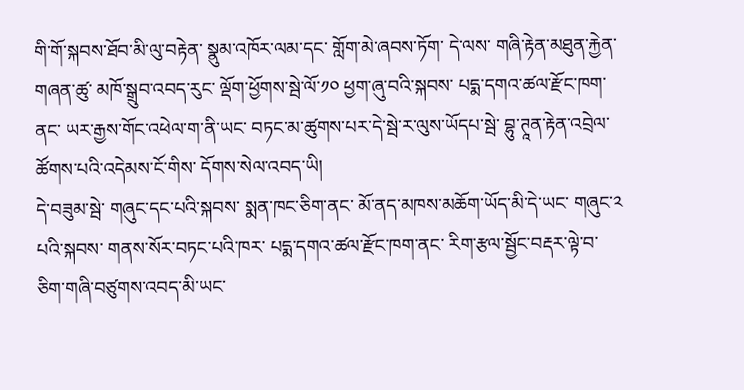གི་གོ་སྐབས་ཐོབ་མི་ལུ་བརྟེན་ སྣུམ་འཁོར་ལམ་དང་ གློག་མེ་ཞབས་ཏོག་ དེ་ལས་ གཞི་རྟེན་མཐུན་རྐྱེན་གཞན་ཚུ་ མཁོ་སྒྲུབ་འབད་རུང་ ལྡོག་ཕྱོགས་སྦེ་ལོ་༡༠ ཕྱག་ཞུ་བའི་སྐབས་ པདྨ་དགའ་ཚལ་རྫོང་ཁག་ནང་ ཡར་རྒྱས་གོང་འཕེལ་ག་ནི་ཡང་ བཏང་མ་ཚུགས་པར་དེ་སྦེ་ར་ལུས་ཡོདཔ་སྦེ་ བྷུ་ཊཱན་རྟེན་འབྲེལ་ཚོགས་པའི་འདེམས་ངོ་གིས་ དོགས་སེལ་འབད་ཡི།
དེ་བཟུམ་སྦེ་ གཞུང་དང་པའི་སྐབས་ སྨན་ཁང་ཅིག་ནང་ མོ་ནད་མཁས་མཆོག་ཡོད་མི་དེ་ཡང་ གཞུང་༢ པའི་སྐབས་ གནས་སོར་བཏང་པའི་ཁར་ པདྨ་དགའ་ཚལ་རྫོང་ཁག་ནང་ རིག་རྩལ་སྦྱོང་བརྡར་ལྟེ་བ་ཅིག་གཞི་བཙུགས་འབད་མི་ཡང་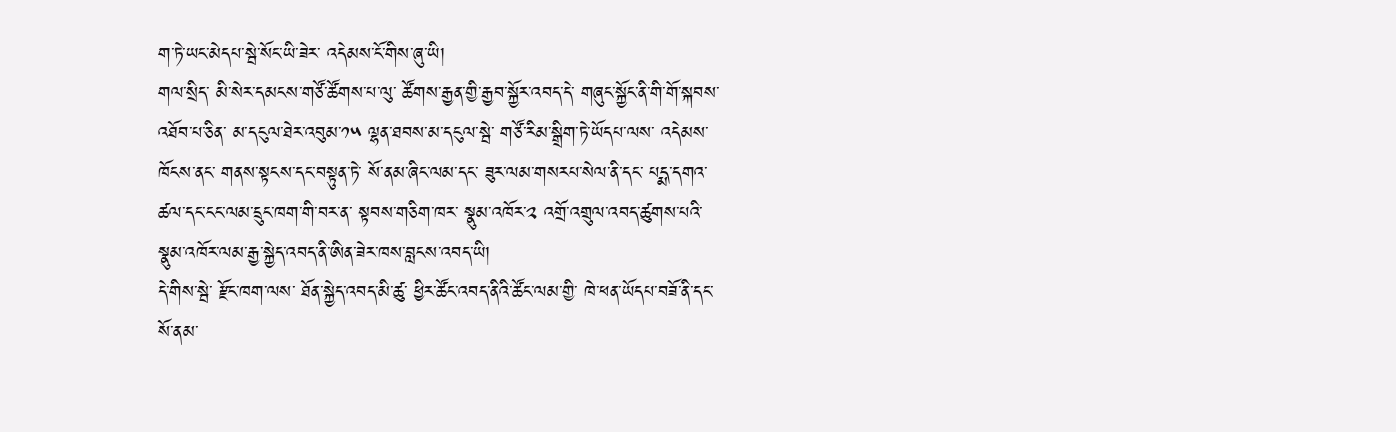ག་ཏེ་ཡང་མེདཔ་སྦེ་སོང་ཡི་ཟེར་ འདེམས་ངོ་གིས་ཞུ་ཡི།
གལ་སྲིད་ མི་སེར་དམངས་གཙོ་ཚོགས་པ་ལུ་ ཚོགས་རྒྱན་གྱི་རྒྱབ་སྐྱོར་འབད་དེ་ གཞུང་སྐྱོང་ནི་གི་གོ་སྐབས་ འཐོབ་པ་ཅིན་ མ་དངུལ་ཐེར་འབུམ་༡༥ ལྷན་ཐབས་མ་དངུལ་སྦེ་ གཙོ་རིམ་སྒྲིག་ཏེ་ཡོདཔ་ལས་ འདེམས་ཁོངས་ནང་ གནས་སྟངས་དང་བསྟུན་ཏེ་ སོ་ནམ་ཞིང་ལམ་དང་ ཟུར་ལམ་གསརཔ་སེལ་ནི་དང་ པདྨ་དགའ་ཚལ་དང་ངང་ལམ་དྲུང་ཁག་གི་བར་ན་ སྟབས་གཅིག་ཁར་ སྣུམ་འཁོར་༢ འགྲོ་འགྲུལ་འབད་ཚུགས་པའི་ སྣུམ་འཁོར་ལམ་རྒྱ་སྐྱེད་འབད་ནི་ཨིན་ཟེར་ཁས་བླངས་འབད་ཡི།
དེ་གིས་སྦེ་ རྫོང་ཁག་ལས་ ཐོན་སྐྱེད་འབད་མི་ཚུ་ ཕྱིར་ཚོང་འབད་ནིའི་ཚོང་ལམ་གྱི་ ཁེ་ཕན་ཡོདཔ་བཟོ་ནི་དང་ སོ་ནམ་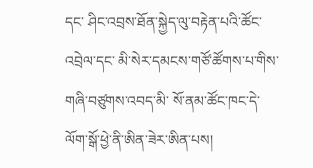དང་ ཤིང་འབྲས་ཐོན་སྐྱེད་ལུ་བརྟེན་པའི་ཚོང་འབྲེལ་དང་ མི་སེར་དམངས་གཙོ་ཚོགས་པ་གིས་ གཞི་བཙུགས་འབད་མི་ སོ་ནམ་ཚོང་ཁང་དེ་ ལོག་སྒོ་ཕྱེ་ནི་ཨིན་ཟེར་ཨིན་པས།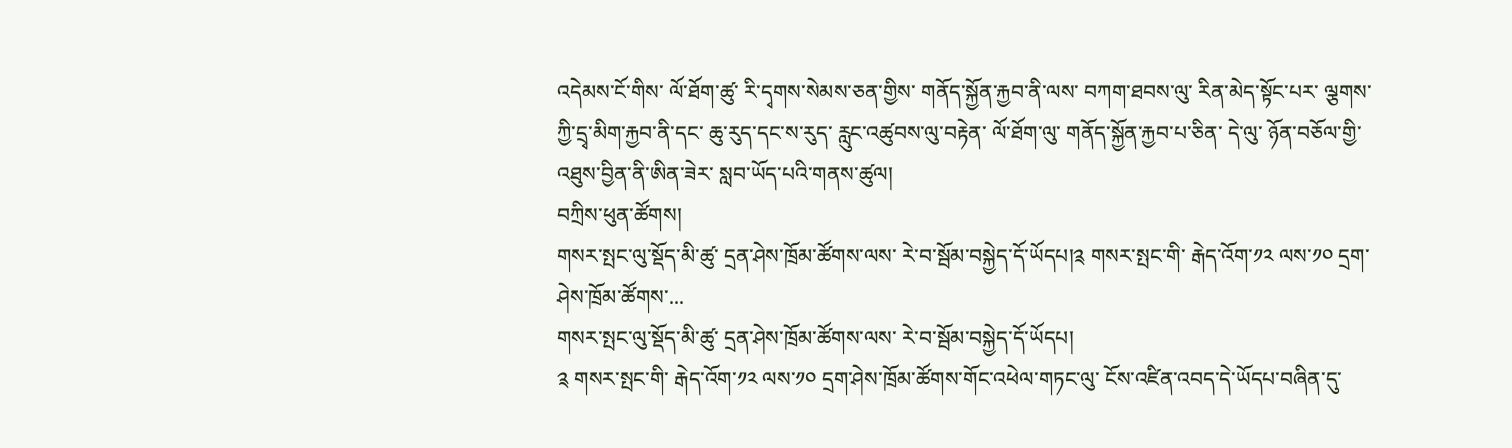འདེམས་ངོ་གིས་ ལོ་ཐོག་ཚུ་ རི་དྭགས་སེམས་ཅན་གྱིས་ གནོད་སྐྱོན་རྐྱབ་ནི་ལས་ བཀག་ཐབས་ལུ་ རིན་མེད་སྟོང་པར་ ལྕགས་ཀྱི་དྲྭ་མིག་རྐྱབ་ནི་དང་ ཆུ་རུད་དང་ས་རུད་ རླུང་འཚུབས་ལུ་བརྟེན་ ལོ་ཐོག་ལུ་ གནོད་སྐྱོན་རྐྱབ་པ་ཅིན་ དེ་ལུ་ ཉོན་བཅོལ་གྱི་འཐུས་བྱིན་ནི་ཨིན་ཟེར་ སླབ་ཡོད་པའི་གནས་ཚུལ།
བཀྲིས་ཕུན་ཚོགས།
གསར་སྤང་ལུ་སྡོད་མི་ཚུ་ དྲན་ཤེས་ཁྲོམ་ཚོགས་ལས་ རེ་བ་སྦོམ་བསྐྱེད་དོ་ཡོདཔ།༉ གསར་སྤང་གི་ རྒེད་འོག་༡༢ ལས་༡༠ དྲག་ཤེས་ཁྲོམ་ཚོགས་...
གསར་སྤང་ལུ་སྡོད་མི་ཚུ་ དྲན་ཤེས་ཁྲོམ་ཚོགས་ལས་ རེ་བ་སྦོམ་བསྐྱེད་དོ་ཡོདཔ།
༉ གསར་སྤང་གི་ རྒེད་འོག་༡༢ ལས་༡༠ དྲག་ཤེས་ཁྲོམ་ཚོགས་གོང་འཕེལ་གཏང་ལུ་ ངོས་འཛིན་འབད་དེ་ཡོདཔ་བཞིན་དུ་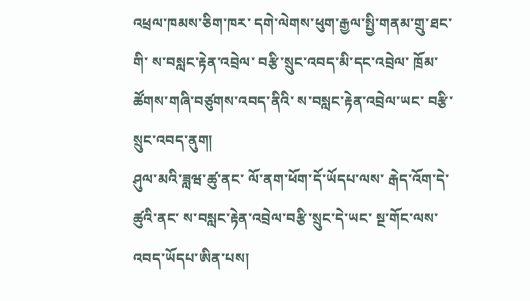འཕྲལ་ཁམས་ཅིག་ཁར་ དགེ་ལེགས་ཕུག་རྒྱལ་སྤྱི་གནམ་གྲུ་ཐང་གི་ ས་བསླང་རྟེན་འབྲེལ་ བརྩི་སྲུང་འབད་མི་དང་འབྲེལ་ ཁྲོམ་ཚོགས་གཞི་བཙུགས་འབད་ནིའི་ ས་བསླང་རྟེན་འབྲེལ་ཡང་ བརྩི་སྲུང་འབད་ནུག།
ཤུལ་མའི་ཟླཝ་ཚུ་ནང་ ལོ་ནག་ཕོག་དོ་ཡོདཔ་ལས་ རྒེད་འོག་དེ་ཚུའི་ནང་ ས་བསླང་རྟེན་འབྲེལ་བརྩི་སྲུང་དེ་ཡང་ སྔ་གོང་ལས་འབད་ཡོདཔ་ཨིན་པས།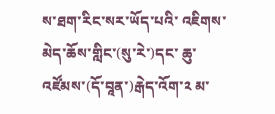ས་ཐག་རིང་སར་ཡོད་པའི་ འཇིགས་མེད་ཆོས་གླིང་(སུ་རེ་)དང་ ཆུ་འཛོམས་(དོ་བཱན་)རྒེད་འོག་༢ མ་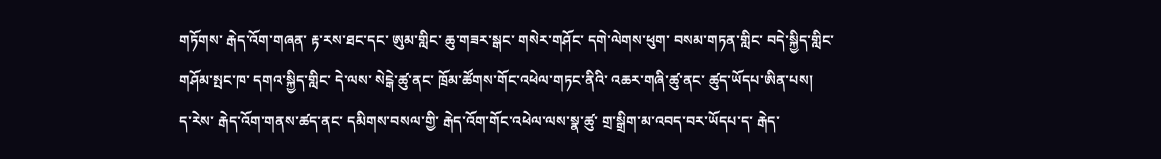གཏོགས་ རྒེད་འོག་གཞན་ རྟ་རས་ཐང་དང་ ཨུམ་གླིང་ ཆུ་གཟར་སྒང་ གསེར་གཤོང་ དགེ་ལེགས་ཕུག་ བསམ་གཏན་གླིང་ བདེ་སྐྱིད་གླིང་ གཤོམ་སྤང་ཁ་ དགའ་སྐྱིད་གླིང་ དེ་ལས་ སེངྒེ་ཚུ་ནང་ ཁྲོམ་ཚོགས་གོང་འཕེལ་གཏང་ནིའི་ འཆར་གཞི་ཚུ་ནང་ ཚུད་ཡོདཔ་ཨིན་པས།
ད་རེས་ རྒེད་འོག་གནས་ཚད་ནང་ དམིགས་བསལ་གྱི་ རྒེད་འོག་གོང་འཕེལ་ལས་སྣ་ཚུ་ གྲ་སྒྲིག་མ་འབད་བར་ཡོདཔ་ད་ རྒེད་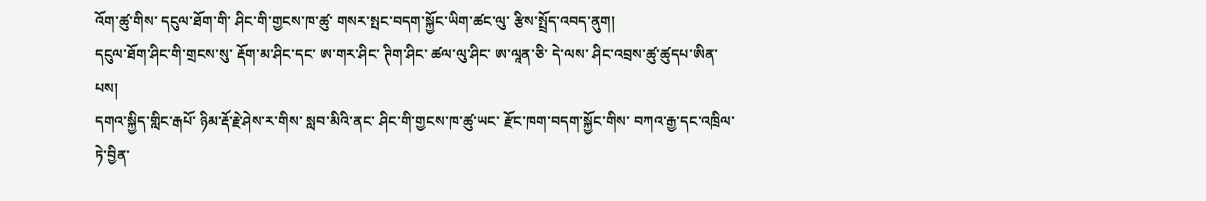འོག་ཚུ་གིས་ དངུལ་ཐོག་གི་ ཤིང་གི་གྱངས་ཁ་ཚུ་ གསར་སྤང་བདག་སྐྱོང་ཡིག་ཚང་ལུ་ རྩིས་སྤྲོད་འབད་ནུག།
དངུལ་ཐོག་ཤིང་གི་གྲངས་སུ་ རྡོག་མ་ཤིང་དང་ ཨ་གར་ཤིང་ ཊིག་ཤིང་ ཚལ་ལུ་ཤིང་ ཨ་ལཱན་ཅི་ དེ་ལས་ ཤིང་འབྲས་ཚུ་ཚུདཔ་ཨིན་པས།
དགའ་སྐྱིད་གླིང་རྒཔོ་ ཉིམ་རྡོ་རྗེ་ཤེས་ར་གིས་ སླབ་མིའི་ནང་ ཤིང་གི་གྱངས་ཁ་ཚུ་ཡང་ རྫོང་ཁག་བདག་སྐྱོང་གིས་ བཀའ་རྒྱ་དང་འཁྲིལ་ཏེ་བྱིན་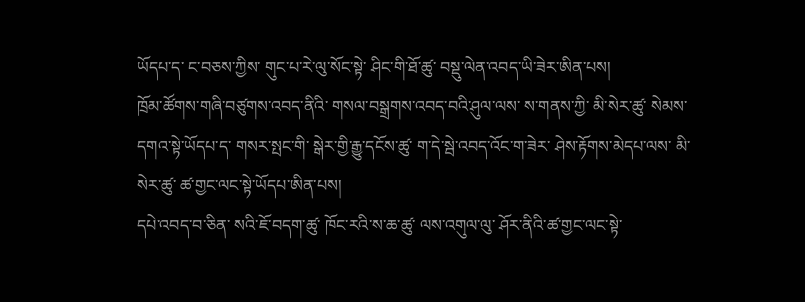ཡོདཔ་ད་ ང་བཅས་ཀྱིས་ གུང་པ་རེ་ལུ་སོང་སྟེ་ ཤིང་གི་ཐོ་ཚུ་ བསྡུ་ལེན་འབད་ཡི་ཟེར་ཨིན་པས།
ཁྲོམ་ཚོགས་གཞི་བཙུགས་འབད་ནིའི་ གསལ་བསྒྲགས་འབད་བའི་ཤུལ་ལས་ ས་གནས་ཀྱི་ མི་སེར་ཚུ་ སེམས་དགའ་སྟེ་ཡོདཔ་ད་ གསར་སྤང་གི་ སྒེར་གྱི་རྒྱུ་དངོས་ཚུ་ ག་དེ་སྦེ་འབད་འོང་ག་ཟེར་ ཤེས་རྟོགས་མེདཔ་ལས་ མི་སེར་ཚུ་ ཚ་གྱང་ལང་སྟེ་ཡོདཔ་ཨིན་པས།
དཔེ་འབད་བ་ཅིན་ སའི་ཇོ་བདག་ཚུ་ ཁོང་རའི་ས་ཆ་ཚུ་ ལས་འགུལ་ལུ་ ཤོར་ནིའི་ཚ་གྱང་ལང་སྟེ་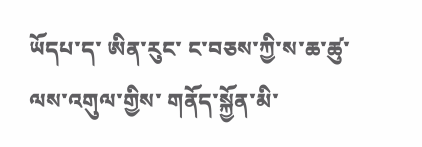ཡོདཔ་ད་ ཨིན་རུང་ ང་བཅས་ཀྱི་ས་ཆ་ཚུ་ ལས་འགུལ་གྱིས་ གནོད་སྐྱོན་མི་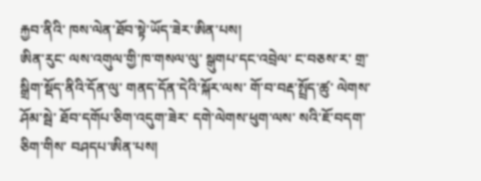རྐྱབ་ནིའི་ ཁས་ལེན་ཐོབ་སྟེ་ཡོད་ཟེར་ཨིན་པས།
ཨིན་རུང་ ལས་འགུལ་གྱི་ཁ་གསལ་ལུ་ སྒུགཔ་དང་འབྲེལ་ ང་བཅས་ར་ གྲ་སྒྲིག་སྡོད་ནིའི་དོན་ལུ་ གནད་དོན་དེའི་སྐོར་ལས་ གོ་བ་བརྡ་སྤྲོད་ཚུ་ ལེགས་ཤོམ་སྦེ་ ཐོབ་དགོཔ་ཅིག་འདུག་ཟེར་ དགེ་ལེགས་ཕུག་ལས་ སའི་ཇོ་བདག་ཅིག་གིས་ བཤདཔ་ཨིན་པས།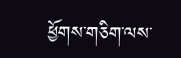ཕྱོགས་གཅིག་ལས་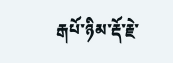རྒཔོ་ཉིམ་རྡོ་རྗེ་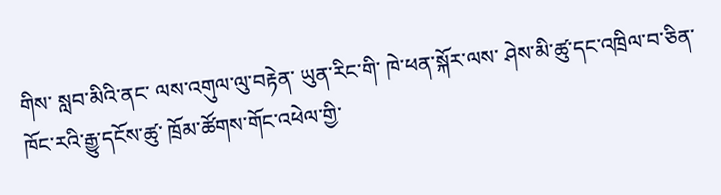གིས་ སླབ་མིའི་ནང་ ལས་འགུལ་ལུ་བརྟེན་ ཡུན་རིང་གི་ ཁེ་ཕན་སྐོར་ལས་ ཤེས་མི་ཚུ་དང་འཁྲིལ་བ་ཅིན་ ཁོང་རའི་རྒྱུ་དངོས་ཚུ་ ཁྲོམ་ཚོགས་གོང་འཕེལ་གྱི་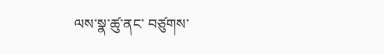ལས་སྣ་ཚུ་ནང་ བཙུགས་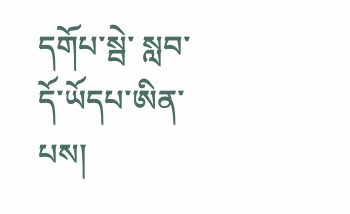དགོཔ་སྦེ་ སླབ་དོ་ཡོདཔ་ཨིན་པས།